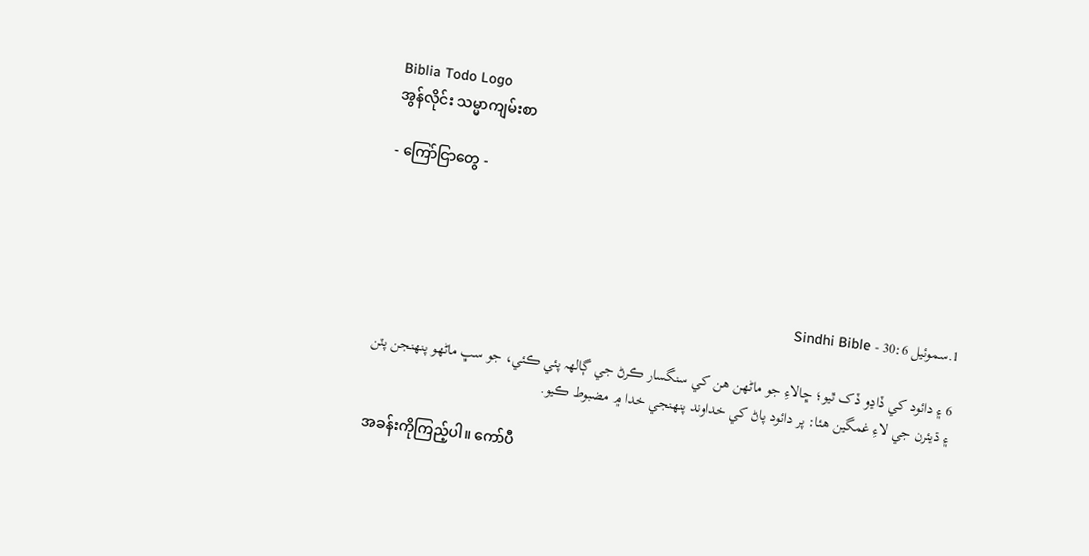Biblia Todo Logo
အွန်လိုင်း သမ္မာကျမ်းစာ

- ကြော်ငြာတွေ -




1.سموئيل 30:6 - Sindhi Bible

6 ۽ دائود کي ڏاڍو ڏک ٿيو؛ ڇالاءِ جو ماڻهن هن کي سنگسار ڪرڻ جي ڳالهہ پئي ڪئي، جو سڀ ماڻهو پنهنجن پٽن ۽ ڌيئرن جي لاءِ غمگين هئا: پر دائود پاڻ کي خداوند پنهنجي خدا ۾ مضبوط ڪيو.

အခန်းကိုကြည့်ပါ။ ကော်ပီ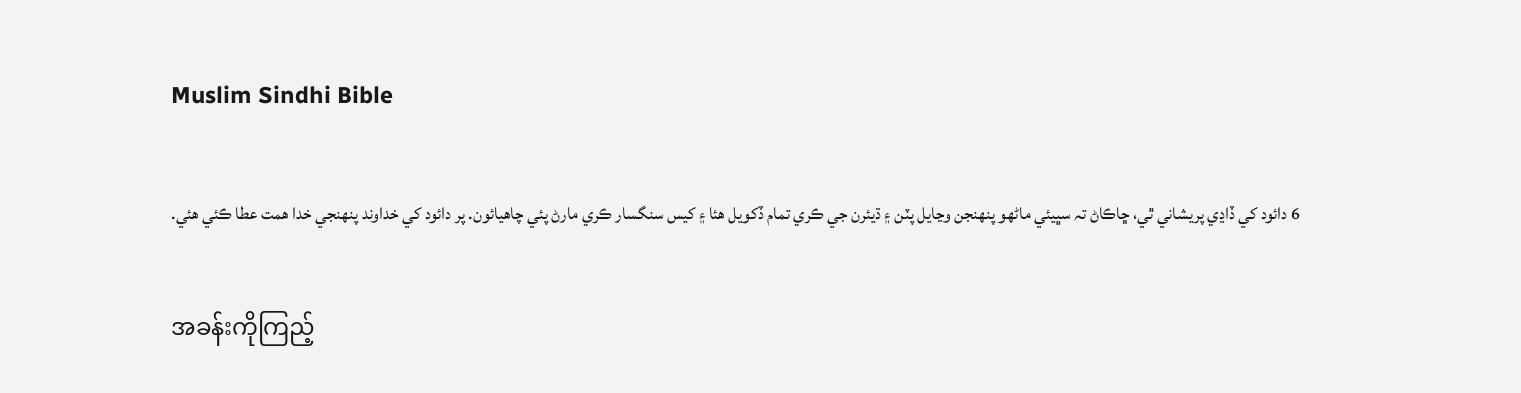Muslim Sindhi Bible

6 دائود کي ڏاڍي پريشاني ٿي، ڇاڪاڻ تہ سڀيئي ماڻهو پنهنجن وڃايل پٽن ۽ ڌيئرن جي ڪري تمام ڏکويل هئا ۽ کيس سنگسار ڪري مارڻ پئي چاهيائون. پر دائود کي خداوند پنهنجي خدا همت عطا ڪئي هئي.

အခန်းကိုကြည့်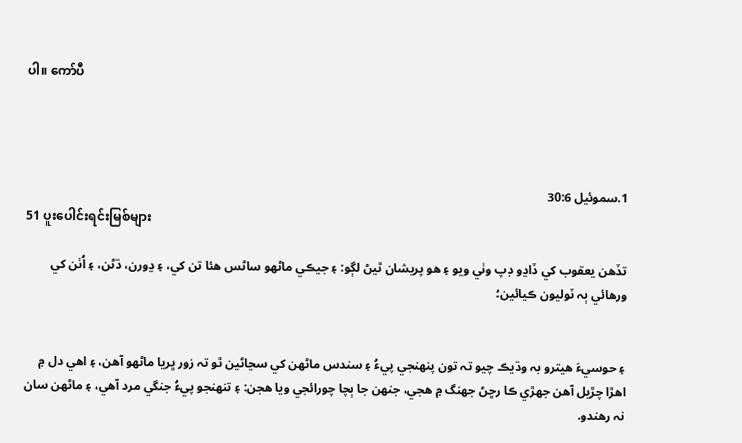ပါ။ ကော်ပီ




1.سموئيل 30:6
51 ပူးပေါင်းရင်းမြစ်များ

تڏهن يعقوب کي ڏاڍو ڊپ وٺي ويو ۽ هو پريشان ٿيڻ لڳو: ۽ جيڪي ماڻهو ساڻس هئا تن کي، ۽ ڍورن، ڌڻن، ۽ اُٺن کي ورهائي ٻہ ٽوليون ڪيائين؛


۽ حوسيءَ هيترو بہ وڌيڪ چيو تہ تون پنهنجي پيءُ ۽ سندس ماڻهن کي سڃاڻين ٿو تہ زور ڀريا ماڻهو آهن، ۽ اهي دل ۾ اهڙا چڙيل آهن جهڙي ڪا رڇڻ جهنگ ۾ هجي، جنهن جا ٻچا چورائجي ويا هجن: ۽ تنهنجو پيءُ جنگي مرد آهي، ۽ ماڻهن سان نہ رهندو.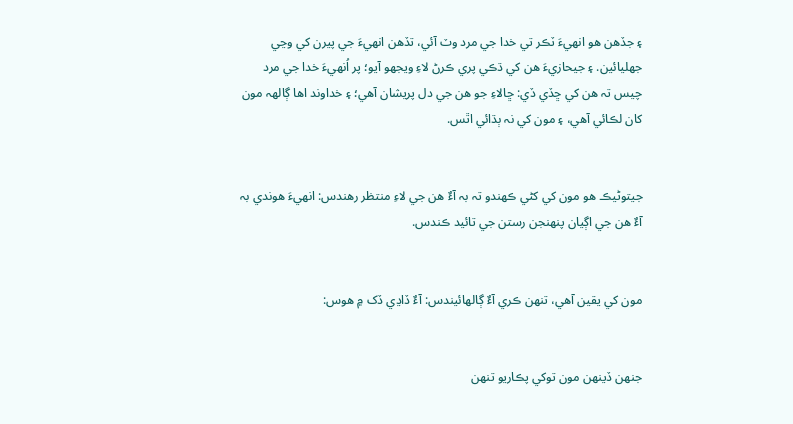۽ جڏهن هو انهيءَ ٽڪر تي خدا جي مرد وٽ آئي، تڏهن انهيءَ جي پيرن کي وڃي جهليائين. ۽ جيحازيءَ هن کي ڌڪي پري ڪرڻ لاءِ ويجهو آيو؛ پر اُنهيءَ خدا جي مرد چيس تہ هن کي ڇڏي ڏي: ڇالاءِ جو هن جي دل پريشان آهي؛ ۽ خداوند اها ڳالهہ مون کان لڪائي آهي، ۽ مون کي نہ ٻڌائي اٿس.


جيتوڻيڪ هو مون کي کڻي ڪهندو تہ بہ آءٌ هن جي لاءِ منتظر رهندس: انهيءَ هوندي بہ آءٌ هن جي اڳيان پنهنجن رستن جي تائيد ڪندس.


مون کي يقين آهي، تنهن ڪري آءٌ ڳالهائيندس: آءٌ ڏاڍي ڏک ۾ هوس:


جنهن ڏينهن مون توکي پڪاريو تنهن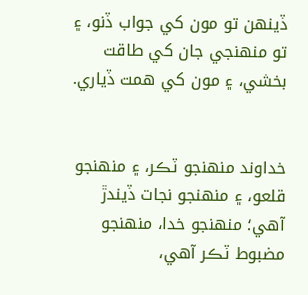ڏينهن تو مون کي جواب ڏنو، ۽ تو منهنجي جان کي طاقت بخشي، ۽ مون کي همت ڏياري.


خداوند منهنجو ٽڪر، ۽ منهنجو قلعو، ۽ منهنجو نجات ڏيندڙ آهي؛ منهنجو خدا، منهنجو مضبوط ٽڪر آهي،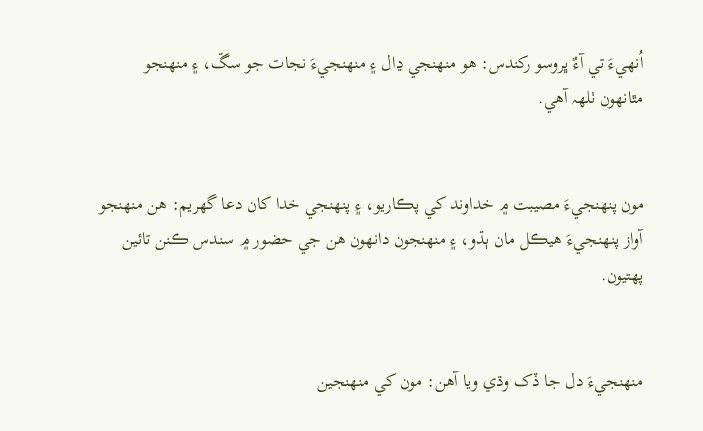اُنهيءَ تي آءٌ ڀروسو رکندس: هو منهنجي ڍال ۽ منهنجيءَ نجات جو سڱ، ۽ منهنجو مٿانهون ٺلهہ آهي.


مون پنهنجيءَ مصيبت ۾ خداوند کي پڪاريو، ۽ پنهنجي خدا کان دعا گهريم: هن منهنجو آواز پنهنجيءَ هيڪل مان ٻڌو، ۽ منهنجون دانهون هن جي حضور ۾ سندس ڪنن تائين پهتيون.


منهنجيءَ دل جا ڏک وڌي ويا آهن: مون کي منهنجين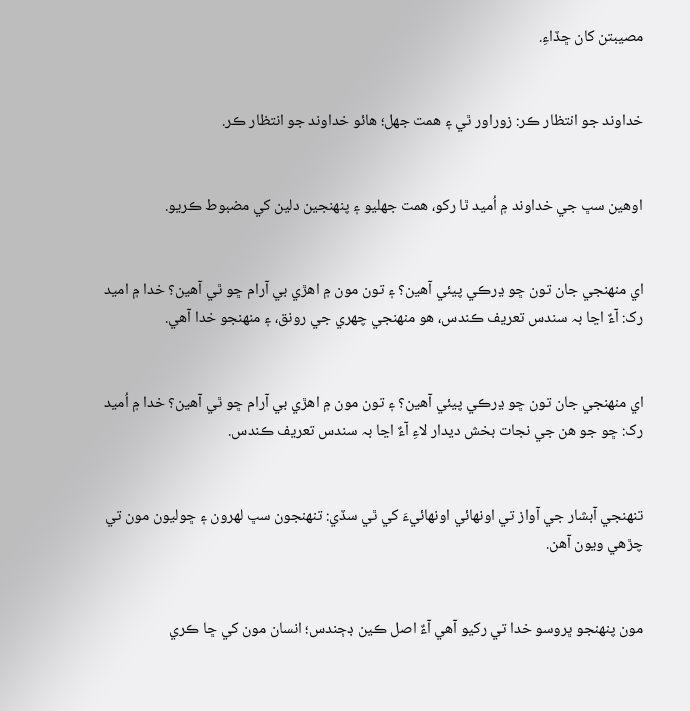مصيبتن کان ڇڏاءِ.


خداوند جو انتظار ڪر: زوراور ٿي ۽ همت جهل؛ هائو خداوند جو انتظار ڪر.


اوهين سڀ جي خداوند ۾ اُميد ٿا رکو، همت جهليو ۽ پنهنجين دلين کي مضبوط ڪريو.


اي منهنجي جان تون ڇو ڍرڪي پيئي آهين؟ ۽ تون مون ۾ اهڙي بي آرام ڇو ٿي آهين؟ خدا ۾ اميد رک: آءٌ اڃا بہ سندس تعريف ڪندس، هو منهنجي چهري جي رونق، ۽ منهنجو خدا آهي.


اي منهنجي جان تون ڇو ڍرڪي پيئي آهين؟ ۽ تون مون ۾ اهڙي بي آرام ڇو ٿي آهين؟ خدا ۾ اُميد رک: ڇو جو هن جي نجات بخش ديدار لاءِ آءٌ اڃا بہ سندس تعريف ڪندس.


تنهنجي آبشار جي آواز تي اونهائي اونهائيءَ کي ٿي سڏي: تنهنجون سڀ لهرون ۽ ڇوليون مون تي چڙهي ويون آهن.


مون پنهنجو ڀروسو خدا تي رکيو آهي آءٌ اصل ڪين ڊڄندس؛ انسان مون کي ڇا ڪري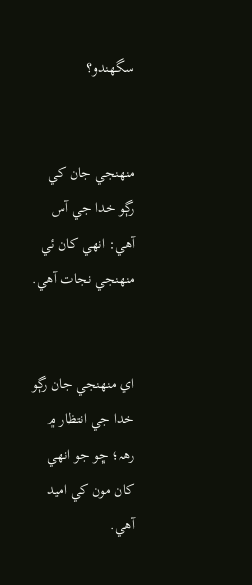سگهندو؟


منهنجي جان کي رڳو خدا جي آس آهي: انهي کان ئي منهنجي نجات آهي.


اي منهنجي جان رڳو خدا جي انتظار ۾ رهہ؛ ڇو جو انهي کان مون کي اميد آهي.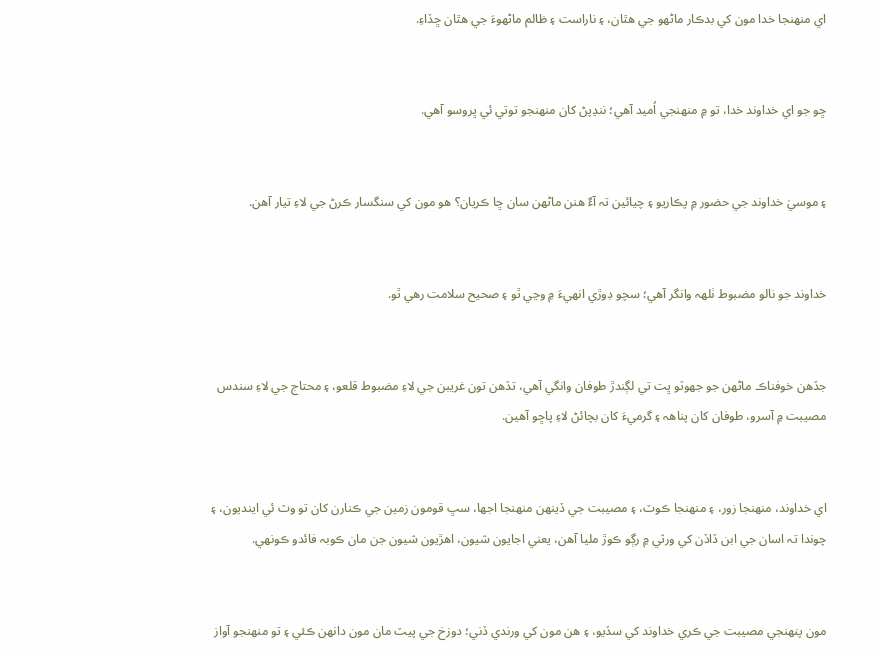اي منهنجا خدا مون کي بدڪار ماڻهو جي هٿان، ۽ ناراست ۽ ظالم ماڻهوءَ جي هٿان ڇڏاءِ.


ڇو جو اي خداوند خدا، تو ۾ منهنجي اُميد آهي؛ ننڍپڻ کان منهنجو توتي ئي ڀروسو آهي.


۽ موسيٰ خداوند جي حضور ۾ پڪاريو ۽ چيائين تہ آءٌ هنن ماڻهن سان ڇا ڪريان؟ هو مون کي سنگسار ڪرڻ جي لاءِ تيار آهن.


خداوند جو نالو مضبوط ٺلهہ وانگر آهي؛ سچو ڊوڙي انهيءَ ۾ وڃي ٿو ۽ صحيح سلامت رهي ٿو.


جڏهن خوفناڪ ماڻهن جو جهوٽو ڀت تي لڳندڙ طوفان وانگي آهي، تڏهن تون غريبن جي لاءِ مضبوط قلعو، ۽ محتاج جي لاءِ سندس مصيبت ۾ آسرو، طوفان کان پناهہ ۽ گرميءَ کان بچائڻ لاءِ پاڇو آهين.


اي خداوند، منهنجا زور، ۽ منهنجا ڪوٽ، ۽ مصيبت جي ڏينهن منهنجا اجها، سڀ قومون زمين جي ڪنارن کان تو وٽ ئي اينديون، ۽ چوندا تہ اسان جي ابن ڏاڏن کي ورثي ۾ رڳو ڪوڙ مليا آهن، يعني اجايون شيون، اهڙيون شيون جن مان ڪوبہ فائدو ڪونهي.


مون پنهنجي مصيبت جي ڪري خداوند کي سڏيو، ۽ هن مون کي ورندي ڏني؛ دوزخ جي پيٽ مان مون دانهن ڪئي ۽ تو منهنجو آواز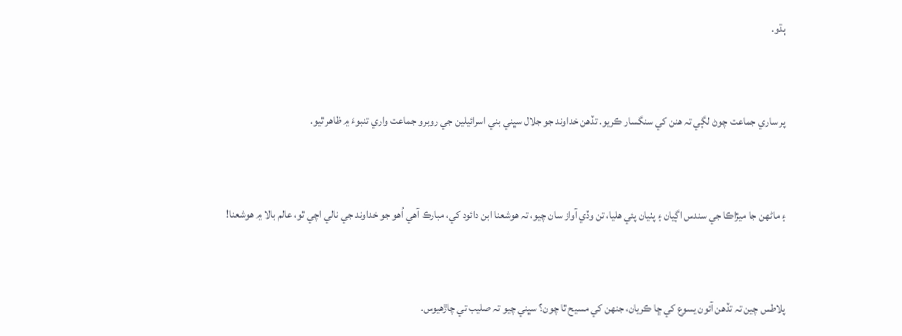ٻڌو.


پر ساري جماعت چوڻ لڳي تہ هنن کي سنگسار ڪريو. تڏهن خداوند جو جلال سڀني بني اسرائيلين جي روبرو جماعت واري تنبوءَ ۾ ظاهر ٿيو.


۽ ماڻهن جا ميڙاڪا جي سندس اڳيان ۽ پٺيان پئي هليا، تن وڏي آواز سان چيو، تہ هوشعنا ابن دائود کي، مبارڪ آهي اُهو جو خداوند جي نالي اچي ٿو، عالم بالا ۾ هوشعنا!


پلاطس چين تہ تڏهن آئون يسوع کي ڇا ڪريان، جنهن کي مسيح ٿا چون؟ سڀني چيو تہ صليب تي چاڙهيوس.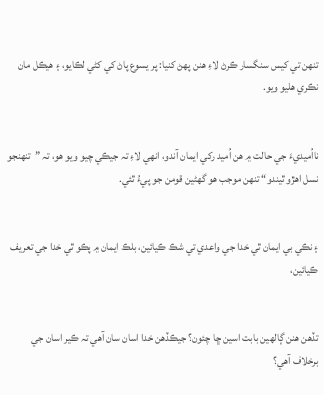تنهن تي کيس سنگسار ڪرڻ لاءِ هنن پهڻ کنيا: پر يسوع پاڻ کي کڻي لڪايو، ۽ هيڪل مان نڪري هليو ويو.


نااُميديءَ جي حالت ۾ هن اُميد رکي ايمان آندو، انهي لاءِ تہ جيڪي چيو ويو هو، تہ ”تنهنجو نسل اهڙو ٿيندو“ تنهن موجب هو گهڻين قومن جو پيءُ ٿئي.


۽ نڪي بي ايمان ٿي خدا جي واعدي تي شڪ ڪيائين، بلڪ ايمان ۾ پڪو ٿي خدا جي تعريف ڪيائين،


تڏهن هنن ڳالهين بابت اسين ڇا چئون؟ جيڪڏهن خدا اسان سان آهي تہ ڪير اسان جي برخلاف آهي؟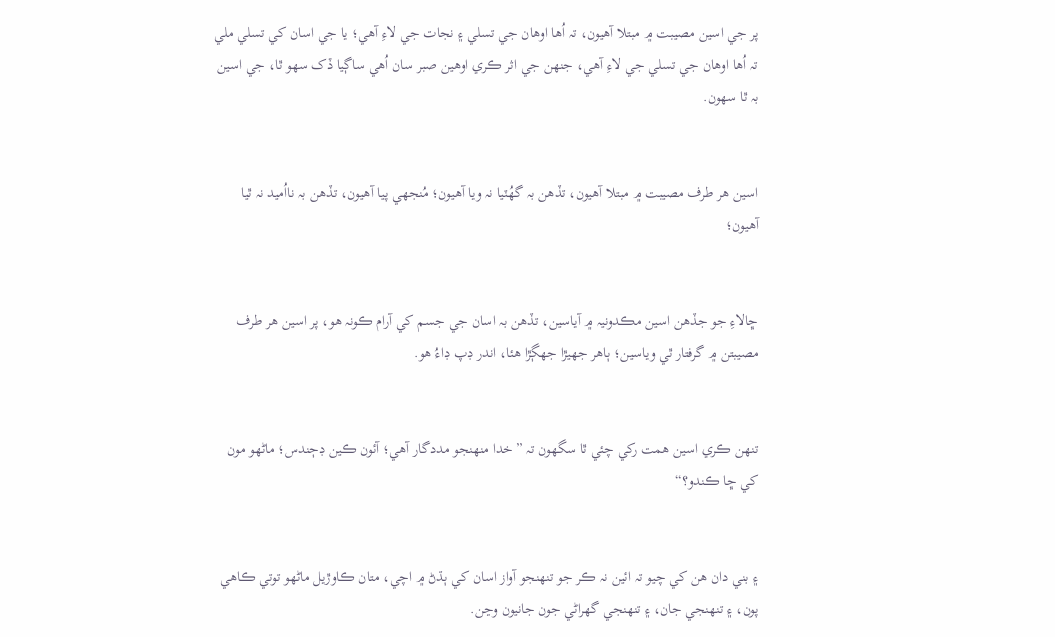پر جي اسين مصيبت ۾ مبتلا آهيون، تہ اُها اوهان جي تسلي ۽ نجات جي لاءِ آهي؛ يا جي اسان کي تسلي ملي تہ اُها اوهان جي تسلي جي لاءِ آهي، جنهن جي اثر ڪري اوهين صبر سان اُهي ساڳيا ڏک سهو ٿا، جي اسين بہ ٿا سهون.


اسين هر طرف مصيبت ۾ مبتلا آهيون، تڏهن بہ گهُٽيا نہ ويا آهيون؛ مُنجهي پيا آهيون، تڏهن بہ نااُميد نہ ٿيا آهيون؛


ڇالاءِ جو جڏهن اسين مڪدونيہ ۾ آياسين، تڏهن بہ اسان جي جسم کي آرام ڪونہ هو، پر اسين هر طرف مصيبتن ۾ گرفتار ٿي وياسين؛ ٻاهر جهيڙا جهڳڙا هئا، اندر ڊپ ڊاءُ هو.


تنهن ڪري اسين همت رکي چئي ٿا سگهون تہ ”خدا منهنجو مددگار آهي؛ آئون ڪين ڊڄندس؛ ماڻهو مون کي ڇا ڪندو؟“


۽ بني دان هن کي چيو تہ ائين نہ ڪر جو تنهنجو آواز اسان کي ٻڌڻ ۾ اچي، متان ڪاوڙيل ماڻهو توتي ڪاهي پون، ۽ تنهنجي جان، ۽ تنهنجي گهراڻي جون جانيون وڃن.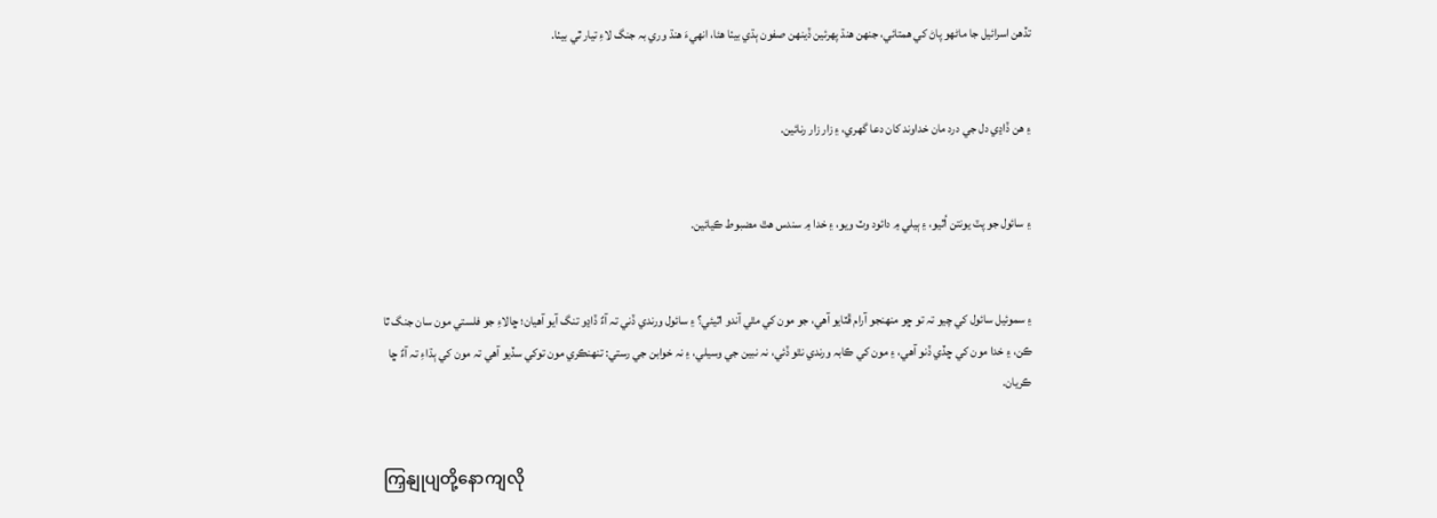تڏهن اسرائيل جا ماڻهو پاڻ کي همتائي، جنهن هنڌ پهرئين ڏينهن صفون ٻڌي بيٺا هئا، انهيءَ هنڌ وري بہ جنگ لاءِ تيار ٿي بيٺا.


۽ هن ڏاڍي دل جي درد مان خداوند کان دعا گهري، ۽ زار زار رنائين.


۽ سائول جو پٽ يونتن اُٿيو، ۽ ٻيلي ۾ دائود وٽ ويو، ۽ خدا ۾ سندس هٿ مضبوط ڪيائين.


۽ سموئيل سائول کي چيو تہ تو ڇو منهنجو آرام ڦٽايو آهي، جو مون کي مٿي آندو اٿيئي؟ ۽ سائول ورندي ڏني تہ آءٌ ڏاڍو تنگ آيو آهيان؛ ڇالاءِ جو فلستي مون سان جنگ ٿا ڪن، ۽ خدا مون کي ڇڏي ڏنو آهي، ۽ مون کي ڪابہ ورندي نٿو ڏئي، نہ نبين جي وسيلي، ۽ نہ خوابن جي رستي: تنهنڪري مون توکي سڏيو آهي تہ مون کي ٻڌاءِ تہ آءٌ ڇا ڪريان.


ကြှနျုပျတို့နောကျလို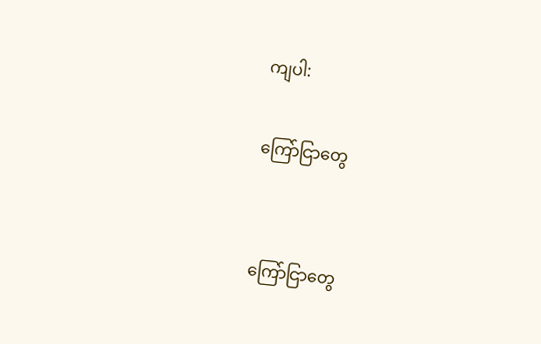ကျပါ:

ကြော်ငြာတွေ


ကြော်ငြာတွေ